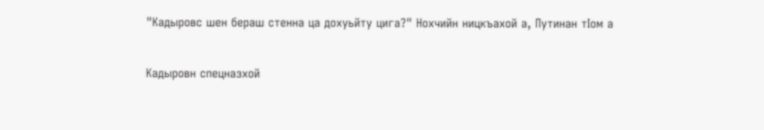"Кадыровс шен бераш стенна ца дохуьйту цига?" Нохчийн ницкъахой а, Путинан тIом а

Кадыровн спецназхой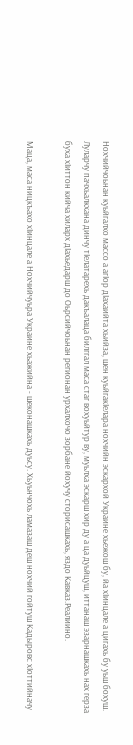Нохчийчоьнан куьйгалхо массо а агIор дIахаийта хьийза, шен куьйгакIелара нохчийн эскархой Украине хьежош бу, йа хIинцале а цигахь бу уьш бохуш. Луларчу пачхьалкхана динчу тIелатарехь дакъалаца билггал маса стаг вохуьйтур ву, муьлха эскарш хир ду а ца дуьйцуш, иттанаш эзарнашкахь нах герза буха хIиттон кийча хиларх дIахьедарш до Оьрсийчоьнан регионан урхалхочо зорбане йохучу сторисашкахь, яздо Кавказ.Реалиино.

Маца, маса ницкъахо хIинцале а Нохчийчуьра Украине хьажийна - шеконашкахь дуьсу. Хьуьнчохь ламазаш деш нохчий гойтуш Кадыровс хIоттийначу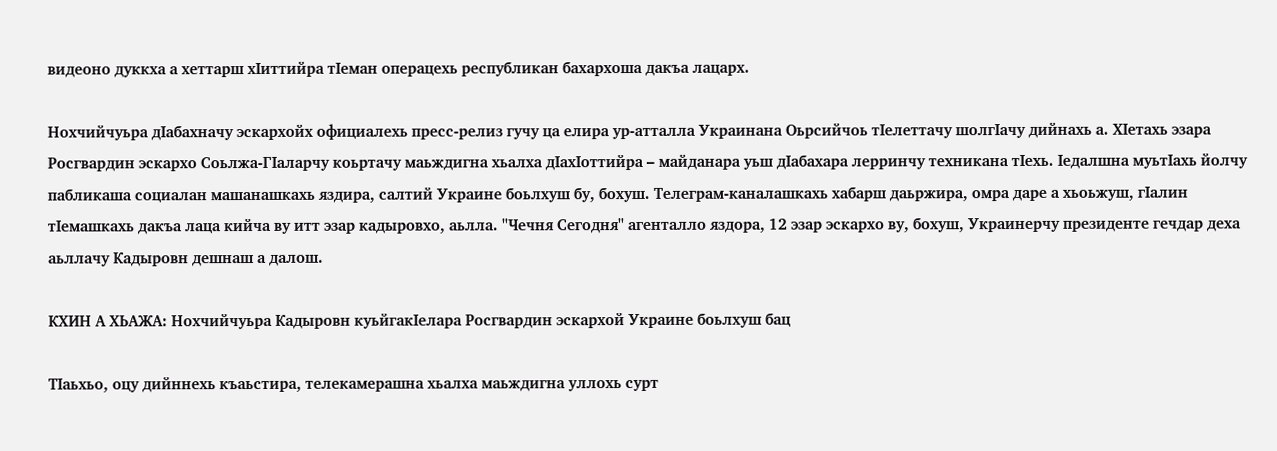видеоно дуккха а хеттарш хIиттийра тIеман операцехь республикан бахархоша дакъа лацарх.

Нохчийчуьра дIабахначу эскархойх официалехь пресс-релиз гучу ца елира ур-атталла Украинана Оьрсийчоь тIелеттачу шолгIачу дийнахь а. ХIетахь эзара Росгвардин эскархо Соьлжа-ГIаларчу коьртачу маьждигна хьалха дIахIоттийра – майданара уьш дIабахара лерринчу техникана тIехь. Iедалшна муьтIахь йолчу пабликаша социалан машанашкахь яздира, салтий Украине боьлхуш бу, бохуш. Телеграм-каналашкахь хабарш даьржира, омра даре а хьоьжуш, гIалин тIемашкахь дакъа лаца кийча ву итт эзар кадыровхо, аьлла. "Чечня Сегодня" агенталло яздора, 12 эзар эскархо ву, бохуш, Украинерчу президенте гечдар деха аьллачу Кадыровн дешнаш а далош.

КХИН А ХЬАЖА: Нохчийчуьра Кадыровн куьйгакIелара Росгвардин эскархой Украине боьлхуш бац

ТIаьхьо, оцу дийннехь къаьстира, телекамерашна хьалха маьждигна уллохь сурт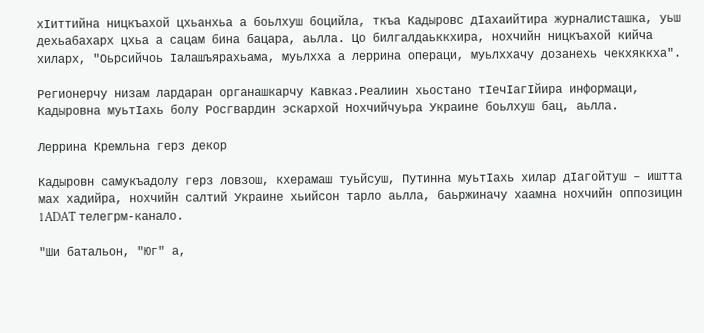хIиттийна ницкъахой цхьанхьа а боьлхуш боцийла, ткъа Кадыровс дIахаийтира журналисташка, уьш дехьабахарх цхьа а сацам бина бацара, аьлла. Цо билгалдаьккхира, нохчийн ницкъахой кийча хиларх, "Оьрсийчоь Iалашъярахьама, муьлхха а леррина операци, муьлххачу дозанехь чекхяккха".

Регионерчу низам лардаран органашкарчу Кавказ.Реалиин хьостано тIечIагIйира информаци, Кадыровна муьтIахь болу Росгвардин эскархой Нохчийчуьра Украине боьлхуш бац, аьлла.

Леррина Кремльна герз декор

Кадыровн самукъадолу герз ловзош, кхерамаш туьйсуш, Путинна муьтIахь хилар дIагойтуш – иштта мах хадийра, нохчийн салтий Украине хьийсон тарло аьлла, баьржиначу хаамна нохчийн оппозицин 1ADAT телегрм-канало.

"Ши батальон, "Юг" а,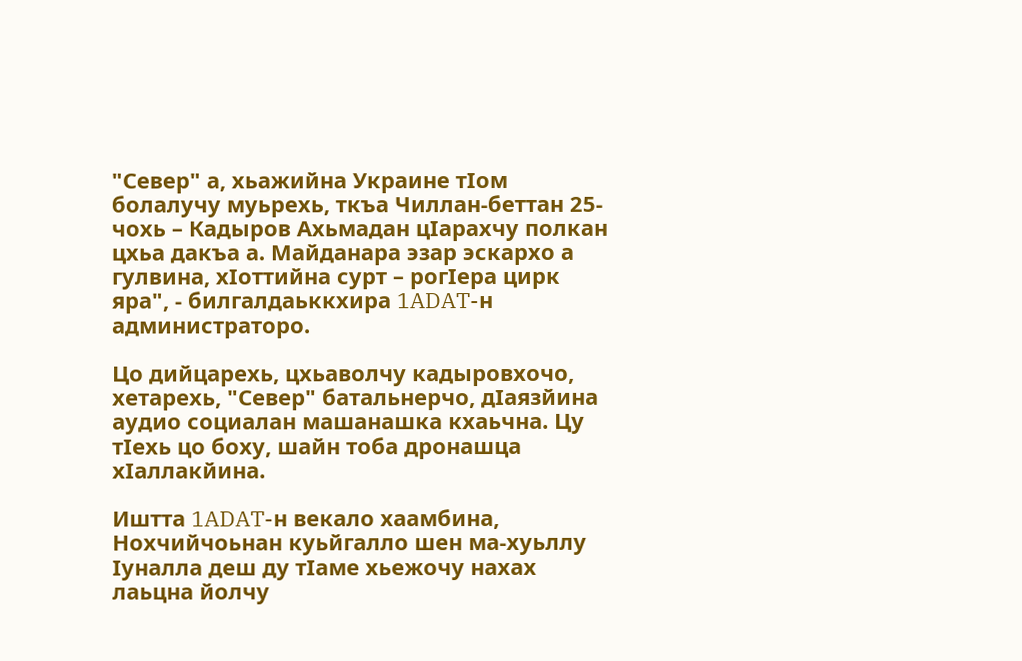"Север" а, хьажийна Украине тIом болалучу муьрехь, ткъа Чиллан-беттан 25-чохь – Кадыров Ахьмадан цIарахчу полкан цхьа дакъа а. Майданара эзар эскархо а гулвина, хIоттийна сурт – рогIера цирк яра", - билгалдаьккхира 1ADAT-н администраторо.

Цо дийцарехь, цхьаволчу кадыровхочо, хетарехь, "Север" батальнерчо, дIаязйина аудио социалан машанашка кхаьчна. Цу тIехь цо боху, шайн тоба дронашца хIаллакйина.

Иштта 1ADAT-н векало хаамбина, Нохчийчоьнан куьйгалло шен ма-хуьллу Iуналла деш ду тIаме хьежочу нахах лаьцна йолчу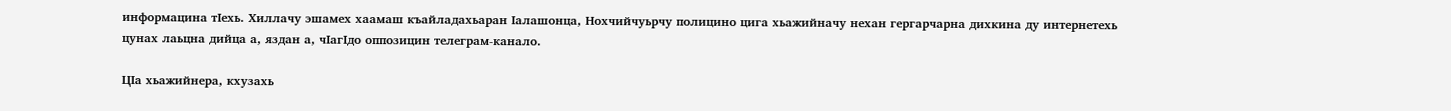информацина тIехь. Хиллачу эшамех хаамаш къайладахьаран Iалашонца, Нохчийчуьрчу полицино цига хьажийначу нехан гергарчарна дихкина ду интернетехь цунах лаьцна дийца а, яздан а, чIагIдо оппозицин телеграм-канало.

ЦIа хьажийнера, кхузахь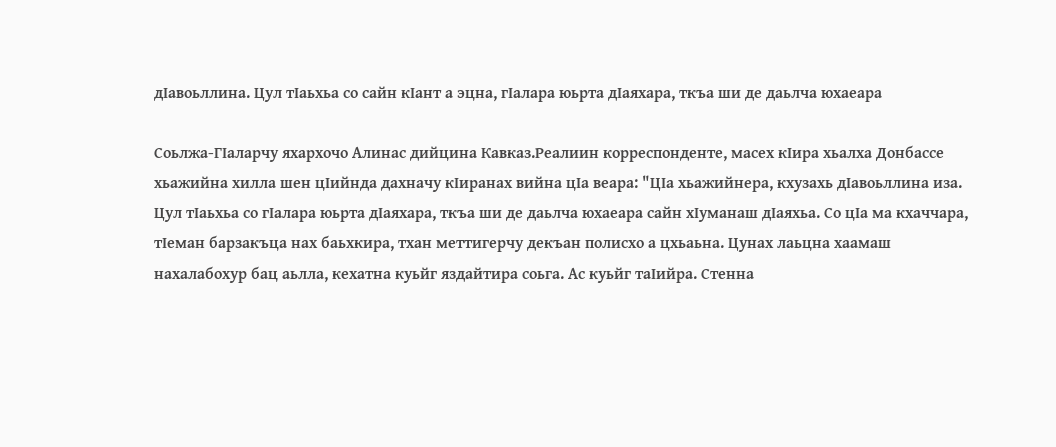дIавоьллина. Цул тIаьхьа со сайн кIант а эцна, гIалара юьрта дIаяхара, ткъа ши де даьлча юхаеара

Соьлжа-ГIаларчу яхархочо Алинас дийцина Кавказ.Реалиин корреспонденте, масех кIира хьалха Донбассе хьажийна хилла шен цIийнда дахначу кIиранах вийна цIа веара: "ЦIа хьажийнера, кхузахь дIавоьллина иза. Цул тIаьхьа со гIалара юьрта дIаяхара, ткъа ши де даьлча юхаеара сайн хIуманаш дIаяхьа. Со цIа ма кхаччара, тIеман барзакъца нах баьхкира, тхан меттигерчу декъан полисхо а цхьаьна. Цунах лаьцна хаамаш нахалабохур бац аьлла, кехатна куьйг яздайтира соьга. Ас куьйг таIийра. Стенна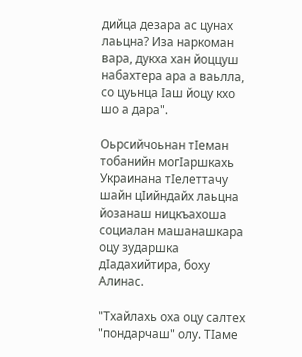дийца дезара ас цунах лаьцна? Иза наркоман вара, дукха хан йоццуш набахтера ара а ваьлла, со цуьнца Iаш йоцу кхо шо а дара".

Оьрсийчоьнан тIеман тобанийн могIаршкахь Украинана тIелеттачу шайн цIийндайх лаьцна йозанаш ницкъахоша социалан машанашкара оцу зударшка дIадахийтира, боху Алинас.

"Тхайлахь оха оцу салтех "пондарчаш" олу. ТIаме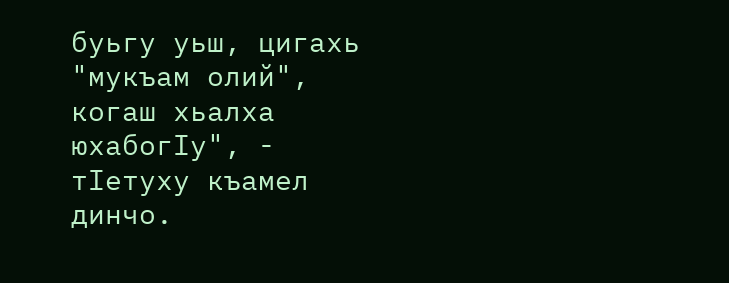буьгу уьш, цигахь "мукъам олий", когаш хьалха юхабогIу", - тIетуху къамел динчо.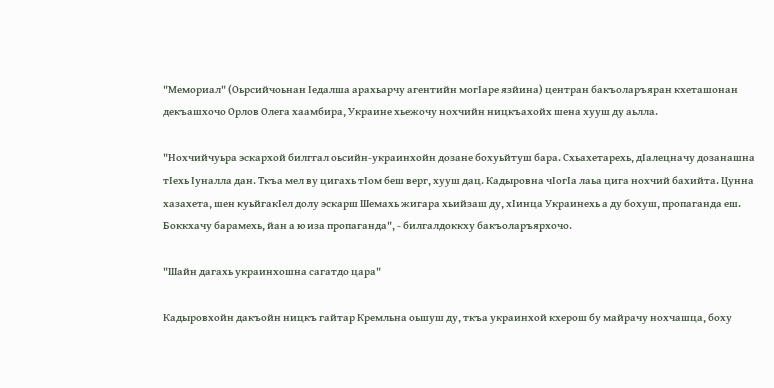"Мемориал" (Оьрсийчоьнан Iедалша арахьарчу агентийн могIаре язйина) центран бакъоларъяран кхеташонан декъашхочо Орлов Олега хаамбира, Украине хьежочу нохчийн ницкъахойх шена хууш ду аьлла.

"Нохчийчуьра эскархой билггал оьсийн-украинхойн дозане бохуьйтуш бара. Схьахетарехь, дIалецначу дозанашна тIехь Iуналла дан. Ткъа мел ву цигахь тIом беш верг, хууш дац. Кадыровна чIогIа лаьа цига нохчий бахийта. Цунна хазахета, шен куьйгакIел долу эскарш Шемахь жигара хьийзаш ду, хIинца Украинехь а ду бохуш, пропаганда еш. Боккхачу барамехь, йан а ю иза пропаганда", - билгалдоккху бакъоларъярхочо.

"Шайн дагахь украинхошна сагатдо цара"

Кадыровхойн дакъойн ницкъ гайтар Кремльна оьшуш ду, ткъа украинхой кхерош бу майрачу нохчашца, боху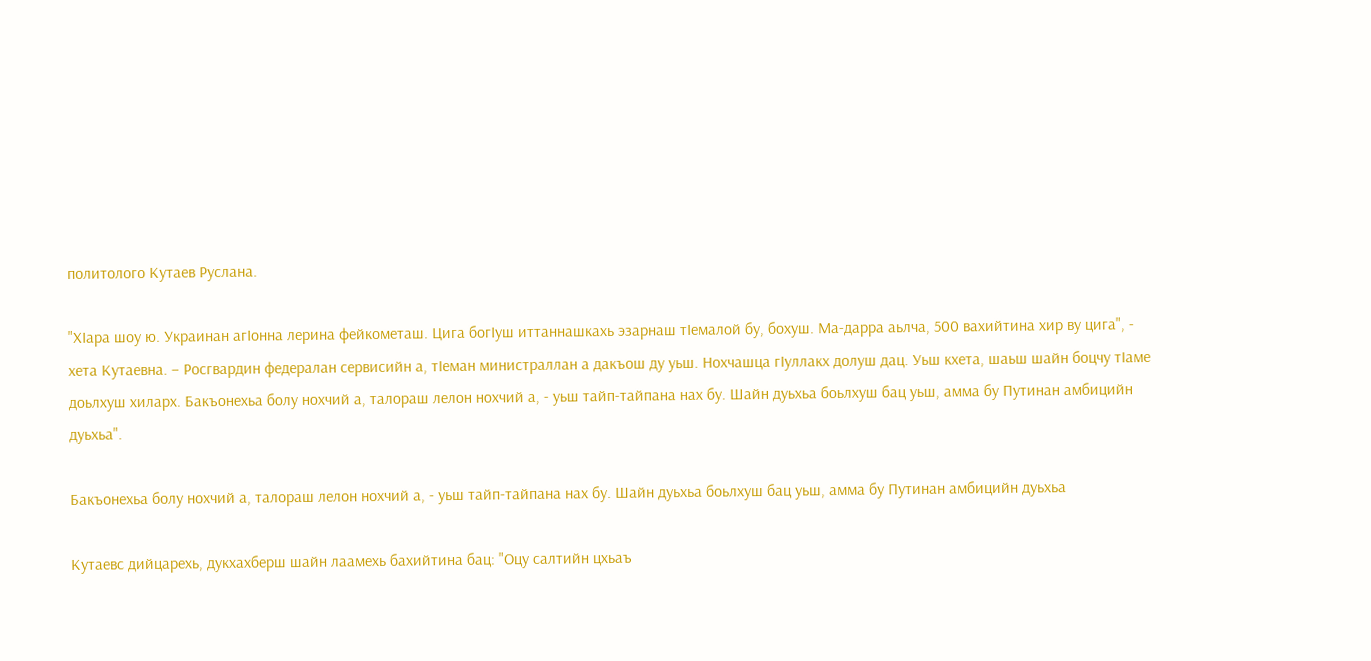политолого Кутаев Руслана.

"ХIара шоу ю. Украинан агIонна лерина фейкометаш. Цига богIуш иттаннашкахь эзарнаш тIемалой бу, бохуш. Ма-дарра аьлча, 500 вахийтина хир ву цига", - хета Кутаевна. – Росгвардин федералан сервисийн а, тIеман министраллан а дакъош ду уьш. Нохчашца гIуллакх долуш дац. Уьш кхета, шаьш шайн боцчу тIаме доьлхуш хиларх. Бакъонехьа болу нохчий а, талораш лелон нохчий а, - уьш тайп-тайпана нах бу. Шайн дуьхьа боьлхуш бац уьш, амма бу Путинан амбицийн дуьхьа".

Бакъонехьа болу нохчий а, талораш лелон нохчий а, - уьш тайп-тайпана нах бу. Шайн дуьхьа боьлхуш бац уьш, амма бу Путинан амбицийн дуьхьа

Кутаевс дийцарехь, дукхахберш шайн лаамехь бахийтина бац: "Оцу салтийн цхьаъ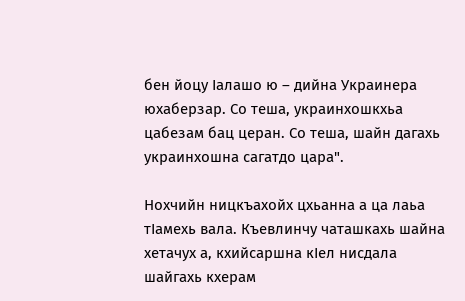бен йоцу Iалашо ю – дийна Украинера юхаберзар. Со теша, украинхошкхьа цабезам бац церан. Со теша, шайн дагахь украинхошна сагатдо цара".

Нохчийн ницкъахойх цхьанна а ца лаьа тIамехь вала. Къевлинчу чаташкахь шайна хетачух а, кхийсаршна кIел нисдала шайгахь кхерам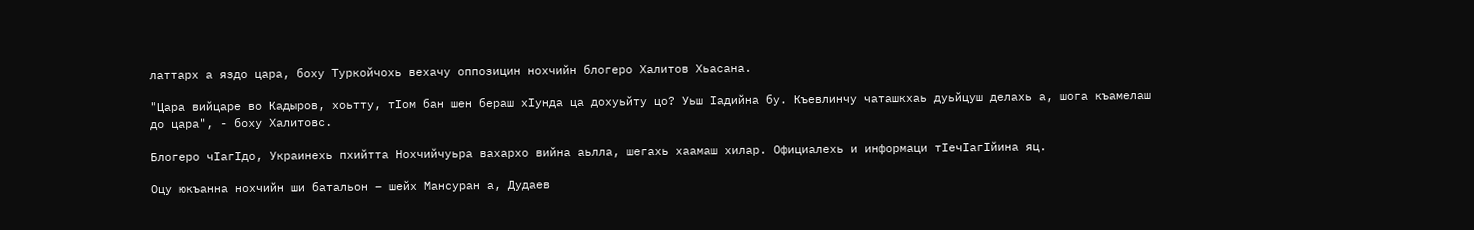латтарх а яздо цара, боху Туркойчохь вехачу оппозицин нохчийн блогеро Халитов Хьасана.

"Цара вийцаре во Кадыров, хоьтту, тIом бан шен бераш хIунда ца дохуьйту цо? Уьш Iадийна бу. Къевлинчу чаташкхаь дуьйцуш делахь а, шога къамелаш до цара", - боху Халитовс.

Блогеро чIагIдо, Украинехь пхийтта Нохчийчуьра вахархо вийна аьлла, шегахь хаамаш хилар. Официалехь и информаци тIечIагIйина яц.

Оцу юкъанна нохчийн ши батальон – шейх Мансуран а, Дудаев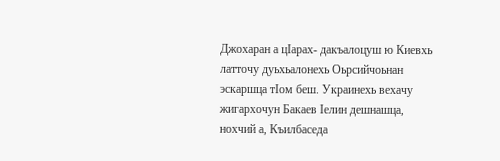Джохаран а цIарах- дакъалоцуш ю Киевхь латточу дуьхьалонехь Оьрсийчоьнан эскаршца тIом беш. Украинехь вехачу жигархочун Бакаев Iелин дешнашца, нохчий а, Къилбаседа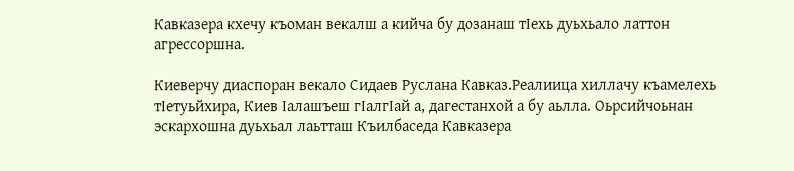Кавказера кхечу къоман векалш а кийча бу дозанаш тIехь дуьхьало латтон агрессоршна.

Киеверчу диаспоран векало Сидаев Руслана Кавказ.Реалиица хиллачу къамелехь тIетуьйхира, Киев Iалашъеш гIалгIай а, дагестанхой а бу аьлла. Оьрсийчоьнан эскархошна дуьхьал лаьтташ Къилбаседа Кавказера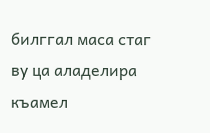билггал маса стаг ву ца аладелира къамел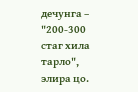дечунга – "200-300 стаг хила тарло", элира цо.